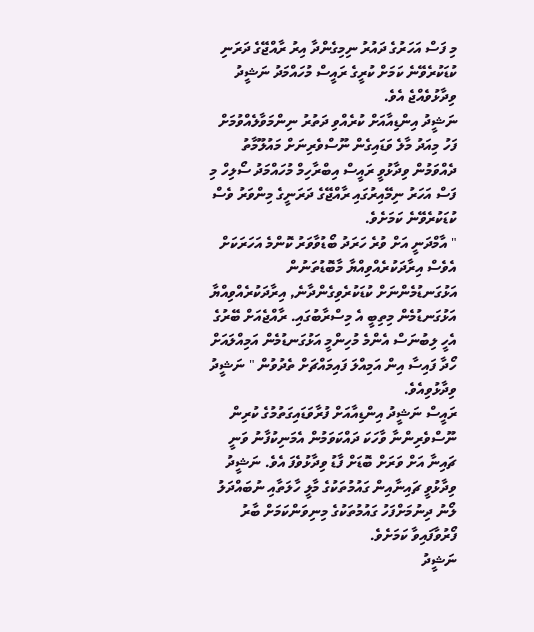މި ފަސް އަހަރުގެ ދައުރު ނިމިގެންދާ އިރު ރާއްޖޭގެ ދަރަނި ކުޑަކުރެވޭނެ ކަމަށް ކުރީގެ ރައީސް މުހައްމަދު ނަޝީދު ވިދާޅުވެއްޖެ އެވެ.
ނަޝީދު އިންޑިއާއަށް ކުރެއްވި ދަތުރު ނިންމަވާލެއްވުމަށް ފަހު މިއަދު މާލެ ވަޑައިގެން ނޫސްވެރިނަށް މައުލޫމާތު ދެއްވަމުން ވިދާޅުވީ ރައީސް އިބްރާހިމް މުހައްމަދު ސޯލިހް މި ފަސް އަހަރު ނިމޭއިރުގައި ރާއްޖޭގެ ދަރަނީގެ މިންވަރު ވެސް ކުޑަކުރެވޭނެ ކަމަށެވެ.
" އާމްދަނީ އަށް ވުރެ ހަރަދު ބޯޑުވާވަރު ކޮންމެ އަހަރަކަށް އެވެސް އިރާދަކުރެއްވިއްޔާ މާބޮޑުތަނުން އަޅުގަނޑުމެންނަށް ކުޑަކުރެވިގެންދާނެ, އިރާދަކުރެއްވިއްޔާ އަޅުގަނޑުމެން މިތިބީ އެ މިސްރާބުގައި. ރާއްޖެއަށް ބޭރުގެ އެހީ ލިބުނަސް އެންމެ މުހިންމީ އަޅުގަނޑުމެން އަމިއްލައަށް ހޯދާ ފައިސާ އިން އަމިއްލަ ފައިމައްޗަށް ތެދުވުން " ނަޝީދު ވިދާޅުވިއެވެ.
ރައީސް ނަޝީދު އިންޑިއާއަށް ފުރާވަޑައިގަތުމުގެ ކުރިން ނޫސްވެރިންނާ ވާހަކަ ދައްކަވަމުން އެމަނިކުފާނު ވަނީ ޗައިނާ އަށް ވަރަށް ބޮޑަށް ފާޑު ވިދާޅުވެފަ އެވެ. ނަޝީދު ވިދާޅުވީ ޗައިނާއިން ގައުމުތަކުގެ މާލީ ހާލަތާއި ނުބައްދަލު ލޯނު ދިނުމަށްފަހު ގައުމުތަކުގެ މިނިވަންކަމަށް ބާރު ފޯރުވާފައިވާ ކަމަށެވެ.
ނަޝީދު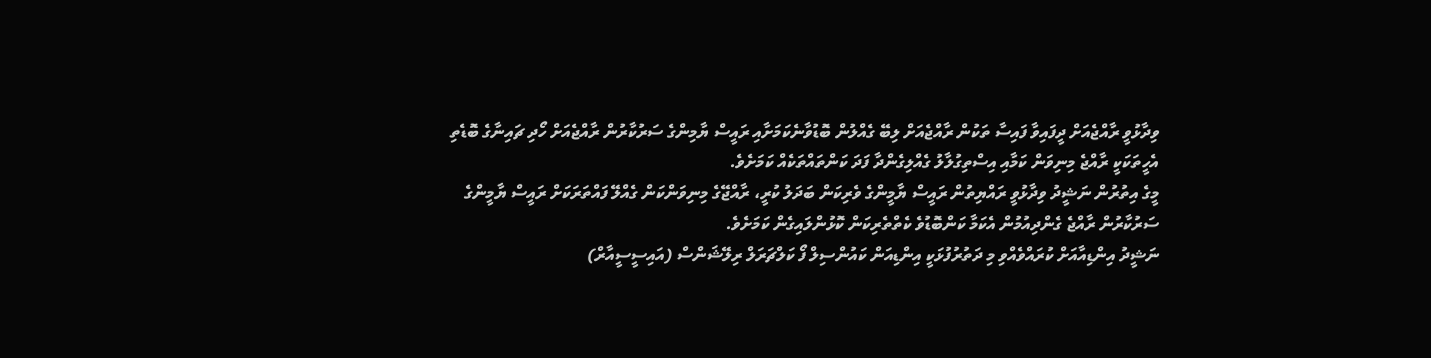ވިދާޅުވީ ރާއްޖެއަށް ދީފައިވާ ފައިސާ ތަކުން ރާއްޖެއަށް ލިބޭ ގެއްލުން ބޮޑުވާނެކަމަށާއި ރައީސް ޔާމިންގެ ސަރުކާރުން ރާއްޖެއަށް ހޯދި ޗައިނާގެ ބޮޑެތި އެހީތަކަކީ ރާއްޖެ މިނިވަން ކަމާއި އިސްތިގުލާލު ގެއްލިގެންދާ ފަދަ ކަންތައްތަކެއް ކަމަށެވެ.
މީގެ އިތުރުން ނަޝީދު ވިދާޅުވީ ރައްޔިތުން ރައީސް ޔާމީންގެ ވެރިކަން ބަދަލު ކުރީ، ރާއްޖޭގެ މިނިވަންކަން ގެއްލޭ ފައްތަރަކަށް ރައީސް ޔާމީންގެ ސަރުކާރުން ރާއްޖެ ގެންދިއުމުން އެކަމާ ކަންބޮޑުވެ ކެތްތެރިކަން ކޮޅުންލައިގެން ކަމަށެވެ.
ނަޝީދު އިންޑިއާއަށް ކުރައްވެއްވި މި ދަތުރުފުޅަކީ އިންޑިއަން ކައުންސިލް ފޯ ކަލްޗަރަލް ރިލޭޝަންސް (އައިސީސީއާރް)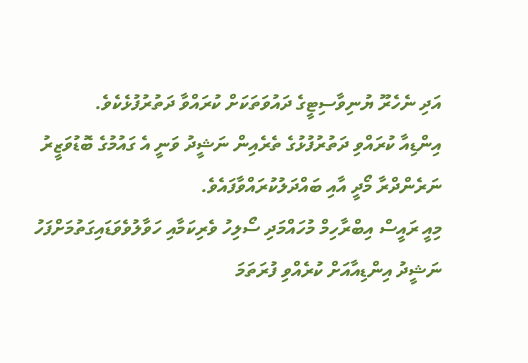އަދި ނެހެރޫ ޔުނިވާސިޓީގެ ދައުވަތަކަށް ކުރައްވާ ދަތުރުފުޅެކެވެ.
އިންޑިއާ ކުރައްވި ދަތުރުފުޅުގެ ތެރެއިން ނަޝީދު ވަނީ އެ ގައުމުގެ ބޮޑުވަޒީރު ނަރެންދްރާ މޯދީ އާއި ބައްދަލުކުރައްވާފައެވެ.
މިއީ ރައީސް އިބްރާހިމް މުހައްމަދި ސޯލިހު ވެރިކަމާއި ހަވާލުވެވަޑައިގަތުމަށްފަހު ނަޝީދު އިންޑިއާއަށް ކުރެއްވި ފުރަތަމަ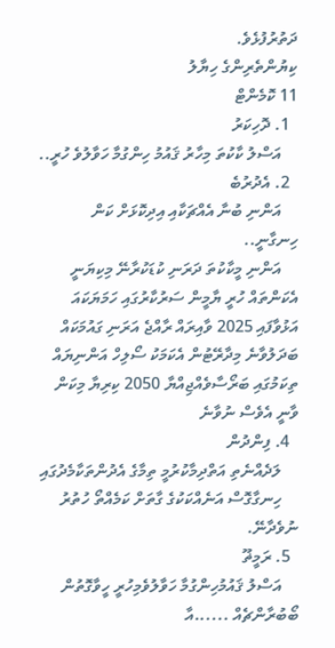ދަތުރުފުޅެވެ.
ކިޔުންތެރިންގެ ހިޔާލު
11 ކޮމެންޓް
  1. ދޮހިކަރު
    އަސްލު ކާކުތަ މިހާރު ޤައުމު ހިންގުމާ ހަވާލުވެ ހުރީ..
  2. އެދުރުބެ
    އަންނި ބުނާ އެއްޗަކާއި އިދިކޮޅަށް ކަން ހިނގާނީ..
    އަންނި މީކާކުތަ ދަރަނި ކުޑަކުރާނޭ މިކިޔަނީ އެކަންތައް ހުރީ ޔާމީން ސަރުކާރުގައި ހަމަޔަކައަ އަޅުވާފައި 2025 ވާއިރައް ރާއްޖެ އަރަނި ގައުމަކައް ބަދަލުވާނެ މިދާރޭޓުން އެކަމަކު ސޯލިހް އަންނިޔައް ތިކަމުގައި ބަރޯސާވެއްޖިއްޔާ 2050 ކިރިޔާ މިކަން ވާނީ އެވެސް ނުވާނެ
  4. ފިންދުން
    ލަދެއްނެތި އަތްދިމާކުރުމީ ތިމާގެ އެދުންތަކާމެދުގައި
    ހިނގާގޮސް އަނެއްކަކުގެ ގާތަށް ކަމެއްތޯ ހުތުރު ނުވެދާނޭ.
  5. ރަމީޡޫ
    އަސްލު ޤައުމުހިންގުމާ ހަވާލުވެމިހުރީ ހީވާގޮތުން ބޯބުރާންޗެއް ......އާ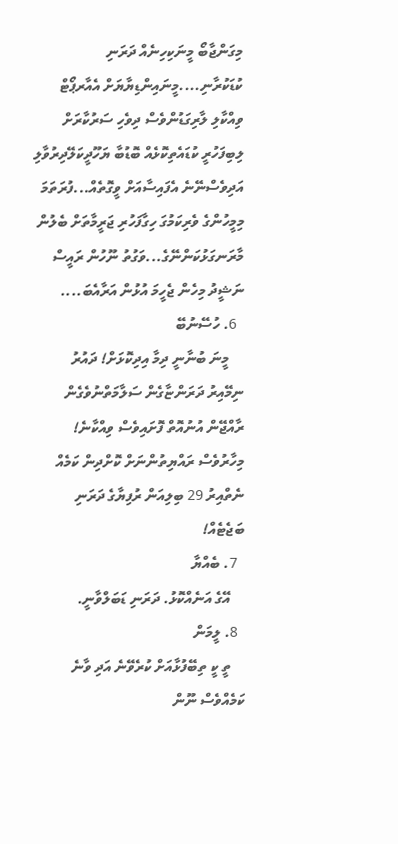މިގަންޖާބޯ މީނަކިހިނެއް ދަރަނި ކުޑަކުރާނި....މީނައިންޑިޔާޔަށް އެއާރޕޯޓް ވިއްކާލި ލާރިގަޑުންވެސް ދިވެހި ސަރުކާރަށް ލިބިފަހުރީ ކުޑައެތިކޮޅެއް ބޮޑުބާ ޔަހޫދީކަލޭދިރުވާލި އަދިވެސްނޭނެ އެފައިސާއަށް ވީގޮތެއް...ފުރަތަމަ މިމީހުންގެ ވެރިކަމުގަ ހިގާފަހުރި ޖަރީމާތަށް ބެލުން މާރަނގަޅުކަންނޭގެ...ވަގުތު ނޫހުން ރައީސް ނަޝީދު މިހެން ޖެހީމަ އުޅުން އަރާއެބަ....
  6. ހުސޭނުބޭ
    މީނަ ބުނާނީ ދިމާ އިދިކޮޅަށް! ދައުރު ނިމޭއިރު ދަރަންޏާގެން ސަލާމަތްނުވެގެން ރާއްޖޭން އުނުއޮތް ފޮށައިވެސް ވިއްކާނެ! މިހާރުވެސް ރައްޔިތުންނަށް ކޮށްދިން ކަމެއް ނެތްއިރު 29 ބިލިއަން ރުފިޔާގެ ދަރަނި ބަޖެޓެއް!
  7. ބެއްޔާ
    އޭގެ އަނެއްކޮޅު. ދަރަނި ޑަބަލްވާނީ.
  8. ލީމަން
    ތީ ކީ ތިބޭފުޅާއަށް ކުރެވޭނެ އަދި ވާނެ ކަމެއްވެސް ނޫން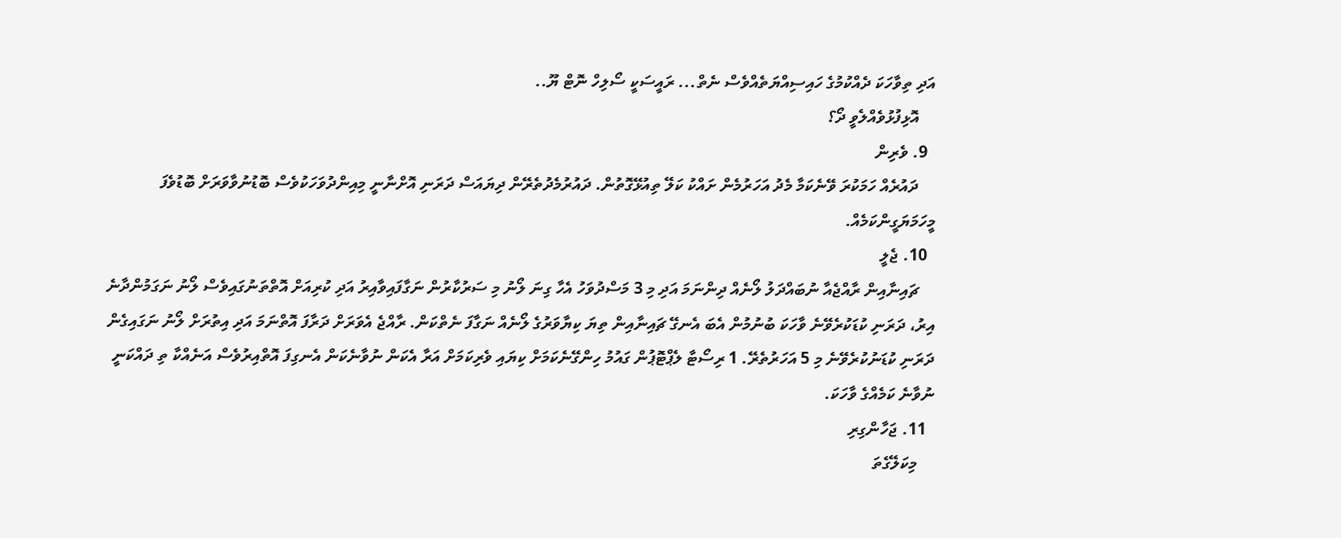އަދި ތިވާހަކަ ދެއްކުމުގެ ހައިސިއްޔަތެއްވެސް ނެތް... ރައީސަކީ ސޯލިހް ނޮޓް ޔޫ..
    އޮޅިފުޅުވެއްލެވީ ދޯ؟
  9. ވެރިން
    ދައުރެއް ހަމަކުރަ ވޭނެކަމާ މެދު އަހަރުމެން ށައްކު ކަލޭ ތިއުޅޭގޮތުން. ދައުރުމެދުތެރޭން ދިޔައަސް ދަރަނި އޮށްނާނީ މިއިންދުވަހަކުވެސް ބޮޑުނުވާވަރަށް ބޮޑުވެފަ މީހަމަޔަގީންކަމެއް.
  10. ޖެލީ
    ޗައިނާއިން ރާއްޖެއާ ނުބައްދަލު ލޯނެއް ދިންނަމަ އަދި މި 3 މަސްދުވަހު އެހާ ގިނަ ލޯނު މި ސަރުކާރުން ނަގާފައިވާއިރު އަދި ކުރިއަށް އޮތްތަނުގައިވެސް ލޯނު ނަގަމުންދާނެ އިރު، ދަރަނި ކުޑަކުރެވޭނެ ވާހަކަ ބުނުމުން އެބަ އެނގޭ ޗައިނާއިން ތިޔަ ކިޔާވަރުގެ ލޯނެއް ނަގާފަ ނެތްކަން. ރާއްޖެ އެވަރަށް ދަރާފަ އޮތްނަމަ އަދި އިތުރަށް ލޯނު ނަގައިގެން ދަރަނި ކުޑަނުކުރެވޭނެ މި 5 އަހަރުތެރޭ. 1 ރިސޯޓާ ލެޕްޓޮޕުން ގައުމު ހިންގޭނެކަމަށް ކިޔައި ވެރިކަމަށް އަރާ އެކަން ނުވާނެކަން އެނގިފަ އޮތްއިރުވެސް އަނެއްކާ ތި ދައްކަނީ ނުވާނެ ކަމެއްގެ ވާހަކަ.
  11. ޖަހާންގިރި
    މިކަލޭގެތަ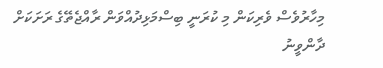މިހާރުވެސް ވެރިކަން މި ކުރަނީ ބިސްމަޅިދުއްވަން ރާއްޖެތޭގެ ރަށަކަށް ދާންވީނު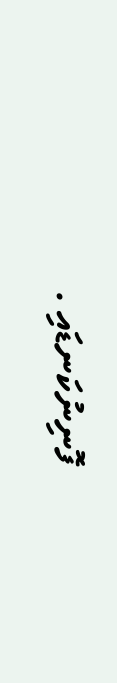ފޮނިނުކަނޑައި .